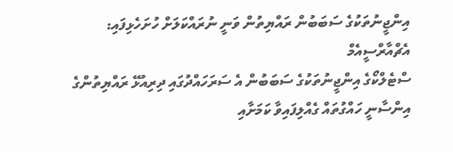އިންޖީނުތަކުގެ ސަބަބުން ރައްޔިތުން ވަނީ ނުރައްކަލަށް ހުށަހެޅިފައި: އެޗްއާރްސީއެމް
ސްޓެލްކޯގެ އިންޖީނުތަކުގެ ސަބަބުން އެ ސަރަހައްދުގައި ދިރިއުޅޭ ރައްޔިތުންގެ އިންސާނީ ހައްގުތައް ގެއްލިފައިވާ ކަމަށާއި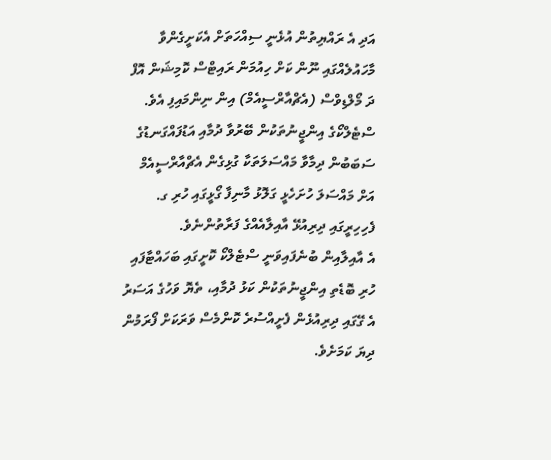އަދި އެ ރައްޔިތުން އުޅެނީ ސިއްހަތަށް އެކަށީގެންވާ މާހައުލެއްގައި ނޫން ކަށް ހިއުމަން ރައިޓްސް ކޮމިޝަން އޮފް ދަ މޯލްޑިވްސް (އެޗްއާރްސީއެމް) އިން ނިންމައިފި އެވެ.
ސްޓެލްކޯގެ އިންޖީނުތަކުން ބޭރުވާ ދުމާއި އަޑުފައްގަނޑުގެ ސަބަބުން ދިމާވާ މައްސަލަތަކާ ގުޅިގެން އެޗްއާރްސީއެމް އަށް މައްސަލަ ހުށަހެޅީ ގަލޮޅު މާނިފާ ގޯޅީގައި ހުރި ގ. ފެހިހިރީގައި ދިރިއުޅޭ އާއިލާއެއްގެ ފަރާތުންނެވެ.
އެ އާއިލާއިން ބުނެފައިވަނީ ސްޓެލްކޯ ކޮށީގައި ބަހައްޓާފައި ހުރި ބޮޑެތި އިންޖީނުތަކުން ކަޅު ދުމާއި، ތެޔޮ ވަހުގެ އަސަރު އެ ގޭގައި ދިރިއުޅެން ފެށީއްސުރެ ކޮންމެސް ވަރަކަށް ފޯރަމުން ދިޔަ ކަމަށެވެ.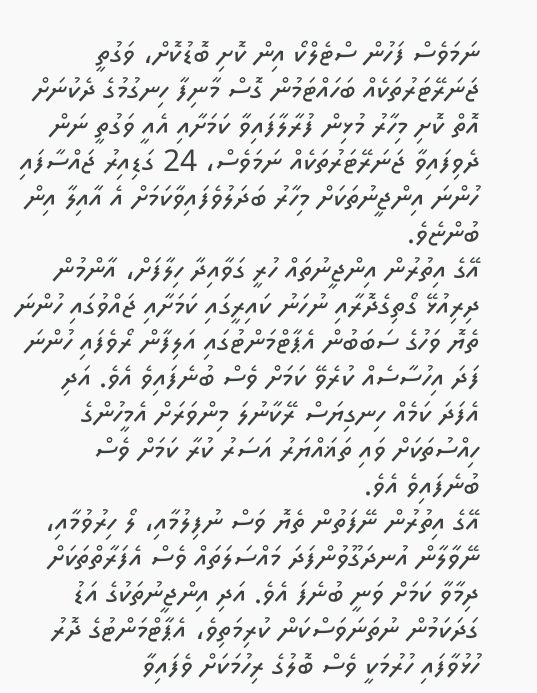ނަމަވެސް ފަހުން ސްޓެލްކޯ އިން ކޮށި ބޮޑުކޮށް، ވަގުތީ ޖަނަރޭޓަރުތަކެއް ބަހައްޓަމުން ގޮސް މާނިފާ ހިނގުމުގެ ދެކުނަށް އޮތް ކޮށި މިހާރު މުޅިން ފުރާލާފައިވާ ކަމަށާއި އެއީ ވަގުތީ ނަން ދެވިފައިވާ ޖަނަރޭޓަރުތަކެއް ނަމަވެސް، 24 ގަޑިއިރު ޖައްސާފައި ހުންނަ އިންޖީނުތަކަށް މިހާރު ބަދަލުވެފައިވާކަމަށް އެ އާއިލާ އިން ބުންޏެވެ.
އޭގެ އިތުރުން އިންޖީނުތައް ހުރީ ގަވާއިދާ ހިލާފަށް، އާންމުން ދިރިއުޅޭ ގޯތިގެދޮރާއި ނުހަނު ކައިރީގައި ކަމަށާއި ޖައްވުގައި ހުންނަ ތެޔޮ ވަހުގެ ސަބަބުން އެޕާޓްމަންޓުގައި އަލިފާން ރޯވެފައި ހުންނަ ފަދަ އިހުސާސެއް ކުރެވޭ ކަމަށް ވެސް ބުނެފައިވެ އެވެ. އަދި އެފަދަ ކަމެއް ހިނގިޔަސް ރޭކާނުލަ މިންވަރަށް އެމީހުންގެ ހިއްސުތަކަށް ވައި ތަޣައްޔަރު އަސަރު ކުރާ ކަމަށް ވެސް ބުނެފައިވެ އެވެ.
އޭގެ އިތުރުން ނޭފަތުން ތެޔޮ ވަސް ނުފިލުމާއި، ލޯ ހިރުވުމާއި، ނޭވާލާން އުނދަގޫވުންފަދަ މައްސަލަތައް ވެސް އެފަރާތްތަކަށް ދިމާވާ ކަމަށް ވަނީ ބުނެފަ އެވެ. އަދި އިންޖީނުތަކުގެ އަޑު ގަދަކަމުން ނުތަނަވަސްކަން ކުރިމަތިވެ، އެޕާޓްމަންޓުގެ ދޮރު ހުޅުވާފައި ހުރުމަކީ ވެސް ބޮލުގެ ރިހުމަކަށް ވެފައިވާ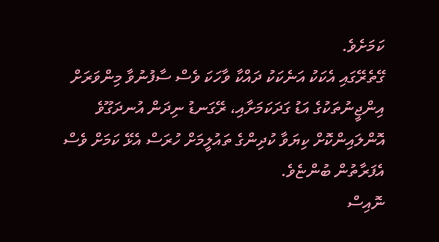ކަމަށެވެ.
ގޭތެރޭގައި އެކަކު އަނެކަކު ދައްކާ ވާހަކަ ވެސް ސާފުނުވާ މިންވަރަށް އިންޖީނުތަކުގެ އަޑު ގަދަކަމަށާއި، ރޭގަނޑު ނިދަން އުނދަގޫވެ އޮންލައިންކޮށް ކިޔަވާ ކުދިންގެ ތައުލީމަށް ހުރަސް އެޅޭ ކަމަށް ވެސް އެފަރާތުން ބުންޏެވެ.
ނޮއިސް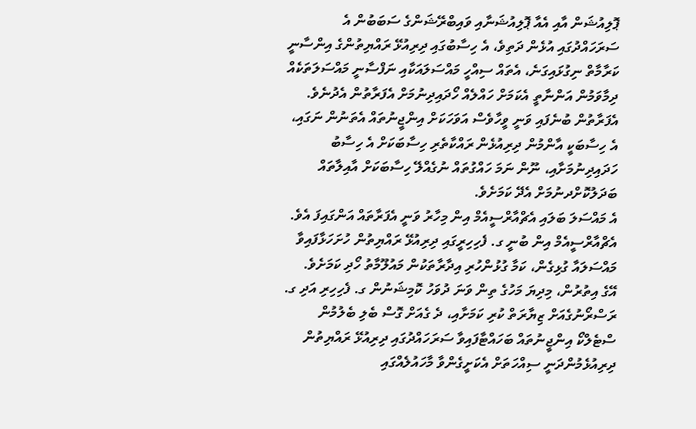ޕޮލިއުޝަން އާއި އެއާ ޕޮލިއުޝަނާއި ވައިބްރޭޝަންގެ ސަބަބުން އެ ސަރަހައްދުގައި އުޅެން ދަތިވެ، އެ ހިސާބުގައި ދިރިއުޅޭ ރައްޔިތުންގެ އިންސާނީ ކަރާމާތް ނިގުޅައިގަނެ، އެތައް ސިއްހީ މައްސަލައަކާއި ނަފްސާނީ މައްސަލަތަކެއް ދިމާވަމުން އަންނާތީ އެކަމަށް ހައްލެއް ހޯދައިދިނުމަށް އެފަރާތުން އެދުނެވެ.
އެފަރާތުން ބުނެފައި ވަނީ ވީހާވެސް އަވަހަކަށް އިންޖީނުތައް އެތަނުން ނަގައި، އެ ހިސާބަކީ އާންމުން ދިރިއުޅެން ރައްކާތެރި ހިސާބަކަށް އެ ހިސާބު ހަދައިދިނުމަށާއި، ނޫން ނަމަ ހައްގުތައް ނުގެއްލޭ ހިސާބަކަށް އާއިލާތައް ބަދަލުކޮށްދނުމަށް އެދޭ ކަމަށެވެ.
އެ މައްސަލަ ބަލައި އެޗްއާރްސީއެމް އިން މިހާރު ވަނީ އެފަރާތައް އަންގައިފަ އެވެ.
އެޗްއާރްސީއެމް އިން ބުނީ ގ. ފެހިހިރީގައި ދިރިއުޅޭ ރައްޔިތުން ހުށަހަޅާފައިވާ މައްސަލައާ ގުޅިގެން، ކަމާ ގުޅުންހުރި އިދާރާތަކުން މައުލޫމާތު ހޯދި ކަމަށެވެ.
އޭގެ އިތުރުން، މިދިޔަ މަހުގެ ތިން ވަނަ ދުވަހު ކޮމިޝަނުން ގ. ފެހިހިރި އަދި ގ. ރަސްރޯނުގެއަށް ޒިޔާރަތް ކުރި ކަމަށާއި، ދެ ގެއަށް ގޮސް ބެލި ބެލުމުން ސްޓެލްކޯ އިންޖީނުތައް ބަހައްޓާފައިވާ ސަރަހައްދުގައި ދިރިއުޅޭ ރައްޔިތުން ދިރިއުޅެމުންދަނީ ސިއްހަތަށް އެކަށީގެންވާ މާހައުލެއްގައި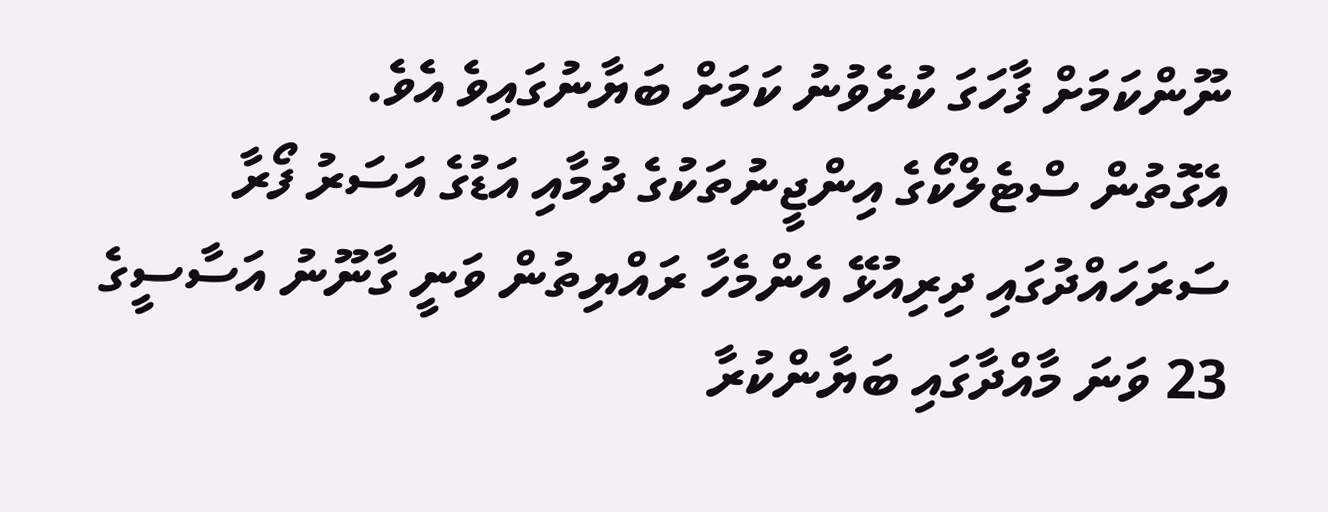ނޫންކަމަށް ފާހަގަ ކުރެވުނު ކަމަށް ބަޔާނުގައިވެ އެވެ.
އެގޮތުން ސްޓެލްކޯގެ އިންޖީނުތަކުގެ ދުމާއި އަޑުގެ އަސަރު ފޯރާ ސަރަހައްދުގައި ދިރިއުޅޭ އެންމެހާ ރައްޔިތުން ވަނީ ގާނޫނު އަސާސީގެ 23 ވަނަ މާއްދާގައި ބަޔާންކުރާ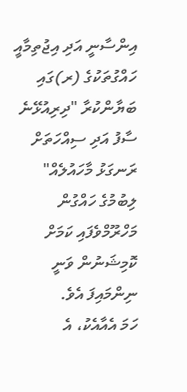އިންސާނީ އަދި އިޖުތިމާއީ ހައްގުތަކުގެ (ރ)ގައި ބަޔާންކުރާ "ދިރިއުޅޭނެ ސާފު އަދި ސިއްހަތަށް ރަނގަޅު މާހައުލެއް" ލިބުމުގެ ހައްގުން މަހްރޫމްވެފައި ކަމަށް ކޮމިޝަނުން ވަނީ ނިންމައިފަ އެވެ.
ހަމަ އެއާއެކު، އެ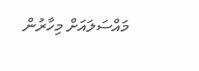މައްސަލައަށް މިހާރުން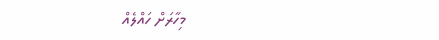މިހާރަށް ހައްލެއް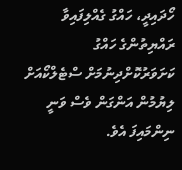ހޯދައިދީ، ހައްގު ގެއްލިފައިވާ ރައްޔިތުންގެ ހައްގު ކަށަވަރުކޮށްދިނުމަށް ސްޓެލްކޯއަށް ލިޔުމުން އަންގަން ވެސް ވަނީ ނިންމައިފަ އެވެ.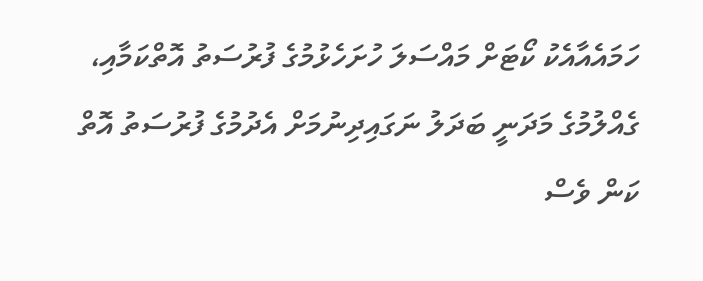ހަމައެއާއެކު ކޯޓަށް މައްސަލަ ހުށަހެޅުމުގެ ފުރުސަތު އޮތްކަމާއި، ގެއްލުމުގެ މަދަނީ ބަދަލު ނަގައިދިނުމަށް އެދުމުގެ ފުރުސަތު އޮތް ކަން ވެސް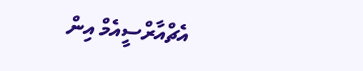އެޗްއާރްސީއެމް އިން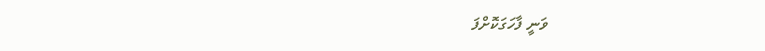ވަނީ ފާހަގަކޮށްފަ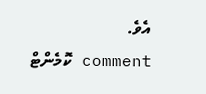އެވެ.
comment ކޮމެންޓް